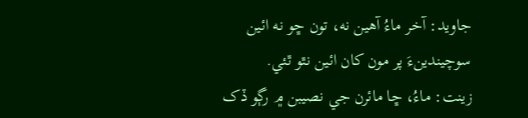جاويد: آخر ماءُ آهين نه، تون ڇو نه ائين
سوچيندينءَ پر مون کان ائين نٿو ٿئي.
زينت: ماءُ، ڇا مائرن جي نصيبن ۾ رڳو ڏک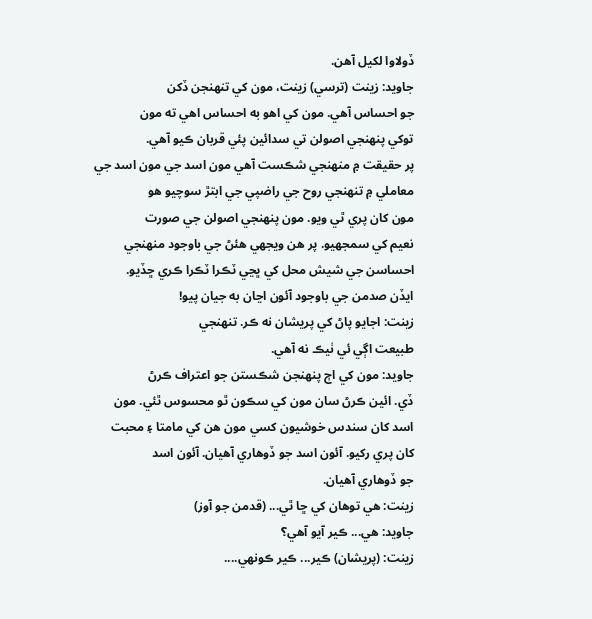ڏولاوا لکيل آهن.
جاويد: زينت (ترسي) زينت، مون کي تنهنجن ڏکن
جو احساس آهي. مون کي اهو به احساس اهي ته مون
توکي پنهنجي اصولن تي سدائين پئي قربان ڪيو آهي.
پر حقيقت ۾ منهنجي شڪست آهي مون اسد جي مون اسد جي
معاملي ۾ تنهنجي روح جي راضپي جي ابتڙ سوچيو هو
مون کان پري ٿي ويو. مون پنهنجي اصولن جي صورت
نعيم کي سمجهيو. پر هن ويجهي هئڻ جي باوجود منهنجي
احساسن جي شيش محل کي ڀڃي ٽڪرا ٽڪرا ڪري ڇڏيو.
ايڏن صدمن جي باوجود آئون اڃان به جيان پيو!
زينت: اجايو پاڻ کي پريشان نه ڪر. تنهنجي
طبيعت اڳي ئي ٺيڪ نه آهي.
جاويد: مون کي اڄ پنهنجن شڪستن جو اعتراف ڪرڻ
ڏي. ائين ڪرڻ سان مون کي سڪون ٿو محسوس ٿئي. مون
اسد کان سندس خوشيون کسي مون هن کي مامتا ۽ محبت
کان پري رکيو. آئون اسد جو ڏوهاري آهيان. آئون اسد
جو ڏوهاري آهيان.
زينت: هي توهان کي ڇا ٿي... (قدمن جو آوز)
جاويد: هي... ڪير آيو آهي؟
زينت: (پريشان) ڪير... ڪير ڪونهي....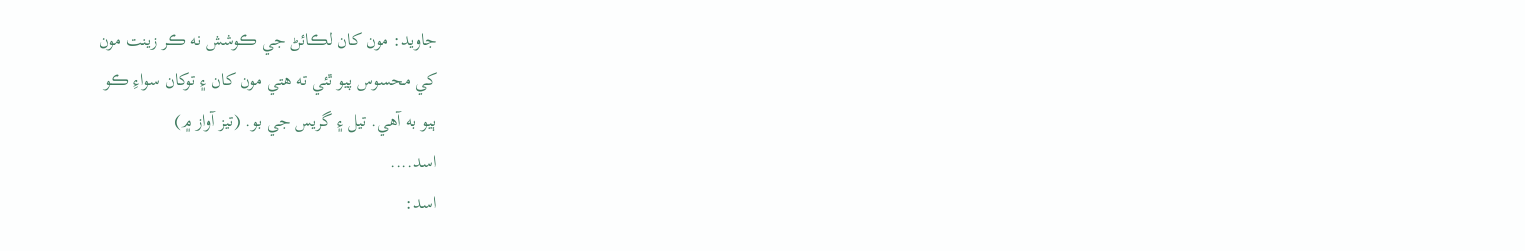جاويد: مون کان لڪائڻ جي ڪوشش نه ڪر زينت مون
کي محسوس پيو ٿئي ته هتي مون کان ۽ توکان سواءِ ڪو
ٻيو به آهي. تيل ۽ گريس جي بو. (تيز آواز ۾)
اسد....
اسد: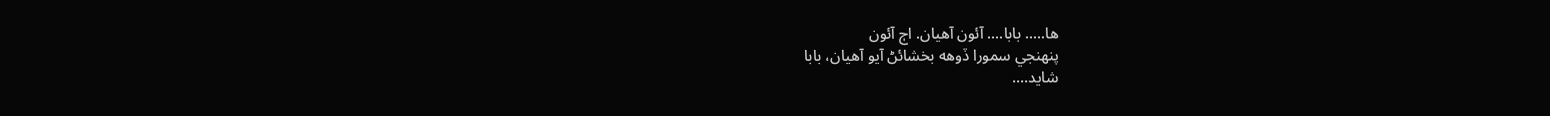ها..... بابا.... آئون آهيان. اڄ آئون
پنهنجي سمورا ڏوهه بخشائڻ آيو آهيان، بابا
شايد....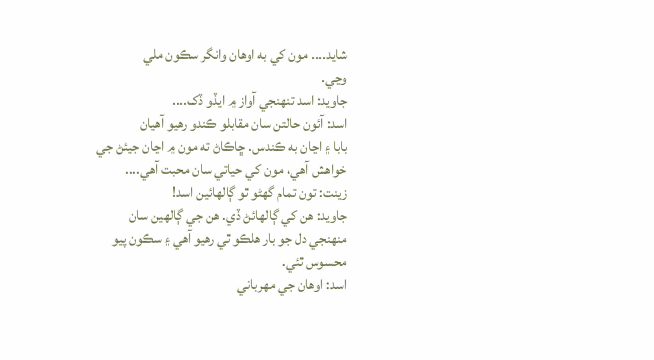شايد.... مون کي به اوهان وانگر سڪون ملي
وڃي.
جاويد: اسد تنهنجي آواز ۾ ايڏو ڏک....
اسد: آئون حالتن سان مقابلو ڪندو رهيو آهيان
بابا ۽ اڃان به ڪندس. ڇاڪاڻ ته مون ۾ اڃان جيئڻ جي
خواهش آهي، مون کي حياتي سان محبت آهي....
زينت: تون تمام گهڻو ٿو ڳالهائين اسد!
جاويد: هن کي ڳالهائڻ ڏي. هن جي ڳالهين سان
منهنجي دل جو بار هلڪو ٿي رهيو آهي ۽ سڪون پيو
محسوس ٿئي.
اسد: اوهان جي مهرباني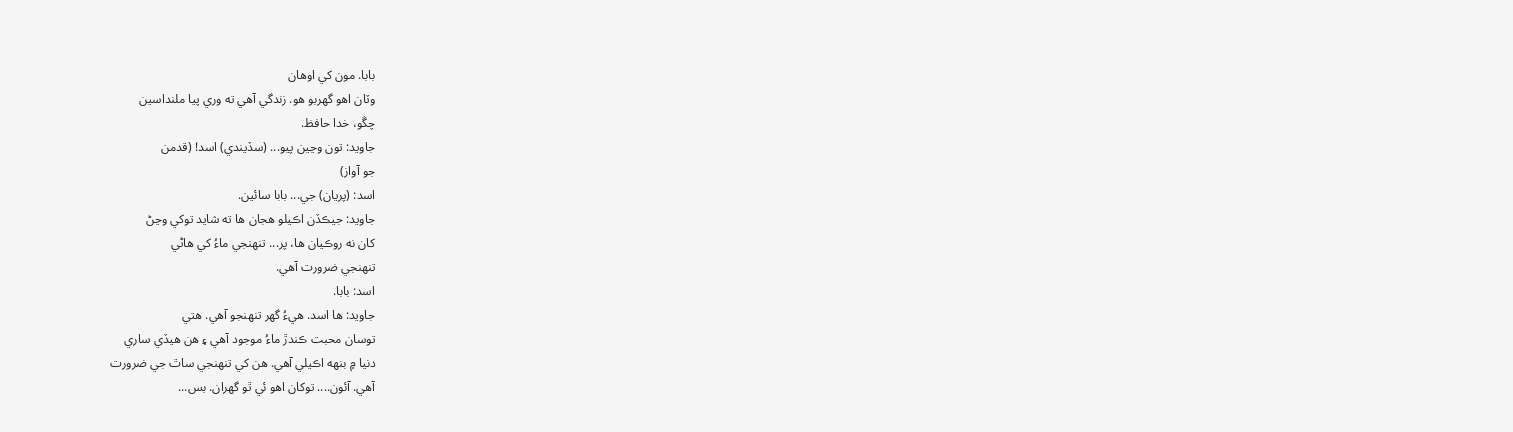بابا. مون کي اوهان
وٽان اهو گهربو هو. زندگي آهي ته وري پيا ملنداسين
چڱو، خدا حافظ.
جاويد: تون وڃين پيو... (سڏيندي) اسد! (قدمن
جو آواز)
اسد: (پريان) جي... بابا سائين.
جاويد: جيڪڏن اڪيلو هجان ها ته شايد توکي وڃڻ
کان نه روڪيان ها، پر... تنهنجي ماءُ کي هاڻي
تنهنجي ضرورت آهي.
اسد: بابا.
جاويد: ها اسد. هيءُ گهر تنهنجو آهي. هتي
توسان محبت ڪندڙ ماءُ موجود آهي ۽ هن هيڏي ساري
دنيا ۾ بنهه اڪيلي آهي. هن کي تنهنجي ساٿ جي ضرورت
آهي. آئون.... توکان اهو ئي ٿو گهران. بس...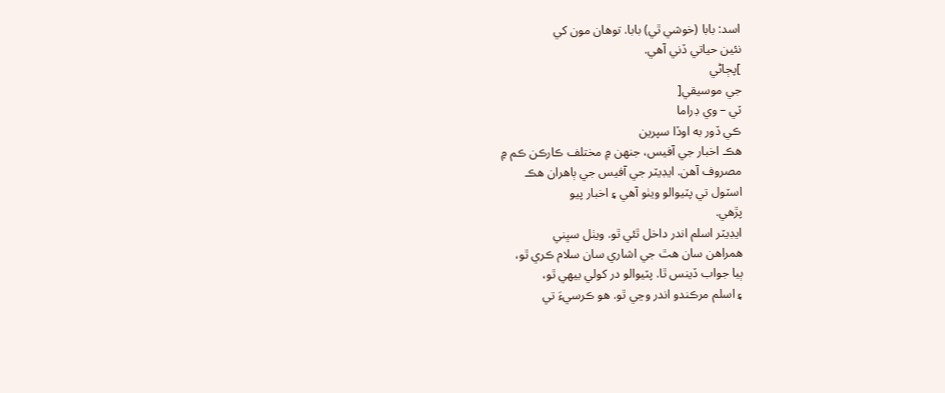اسد: بابا (خوشي ٿي) بابا. توهان مون کي
نئين حياتي ڏني آهي.
]پڄاڻي
جي موسيقي[
ٽي – وي ڊراما
ڪي ڏور به اوڏا سپرين
هڪ اخبار جي آفيس، جنهن ۾ مختلف ڪارڪن ڪم ۾
مصروف آهن. ايڊيٽر جي آفيس جي ٻاهران هڪ
اسٽول تي پٽيوالو ويٺو آهي ۽ اخبار پيو
پڙهي.
ايڊيٽر اسلم اندر داخل ٿئي ٿو. ويٺل سڀني
همراهن سان هٿ جي اشاري سان سلام ڪري ٿو،
ٻيا جواب ڏينس ٿا. پٽيوالو در کولي بيهي ٿو،
۽ اسلم مرڪندو اندر وڃي ٿو. هو ڪرسيءَ تي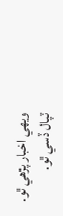ويهي اخبار پڙهي ٿو. ٽپال ڏسي ٿو.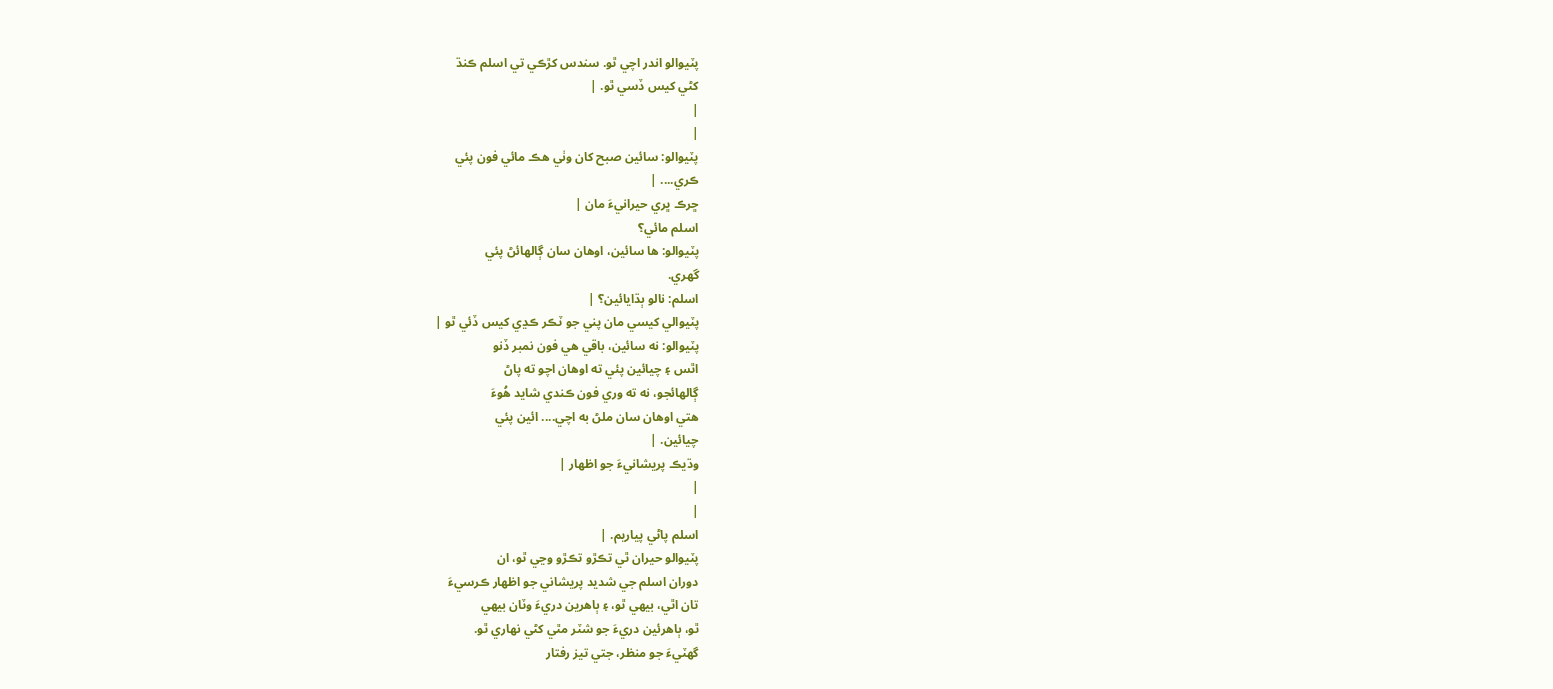پٽيوالو اندر اچي ٿو. سندس کڙڪي تي اسلم ڪنڌ
کڻي کيس ڏسي ٿو. |
|
|
پٽيوالو: سائين صبح کان وٺي هڪ مائي فون پئي
ڪري.... |
ڇرڪ ڀري حيرانيءَ مان |
اسلم مائي؟
پٽيوالو: ها سائين، اوهان سان ڳالهائڻ پئي
گهري.
اسلم: نالو ٻڌايائين؟ |
پٽيوالي کيسي مان پني جو ٽڪر ڪڍي کيس ڏئي ٿو |
پٽيوالو: نه سائين، باقي هي فون نمبر ڏنو
اٿس ۽ چيائين پئي ته اوهان اچو ته پاڻ
ڳالهائجو، نه ته وري فون ڪندي شايد هُوءَ
هتي اوهان سان ملڻ به اچي.... ائين پئي
چيائين. |
وڌيڪ پريشانيءَ جو اظهار |
|
|
اسلم پاڻي پياريم. |
پٽيوالو حيران ٿي تڪڙو تڪڙو وڃي ٿو، ان
دوران اسلم جي شديد پريشاني جو اظهار ڪرسيءَ
تان اٿي، بيهي ٿو، ۽ ٻاهرين دريءَ وٽان بيهي
ٿو، ٻاهرئين دريءَ جو شٽر مٿي کڻي نهاري ٿو.
گهٽيءَ جو منظر، جتي تيز رفتار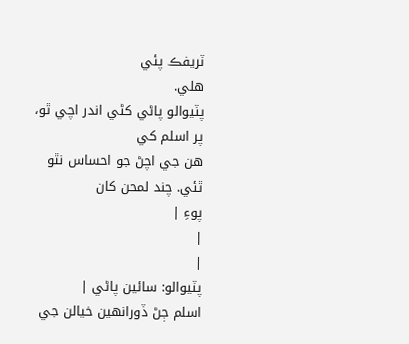ٽريفڪ پئي
هلي.
پٽيوالو پاڻي کڻي اندر اچي ٿو، پر اسلم کي
هن جي اچڻ جو احساس نٿو ٿئي. چند لمحن کان
پوءِ |
|
|
پٽيوالو: سائين پاڻي |
اسلم ڄڻ ڏورانهين خيالن جي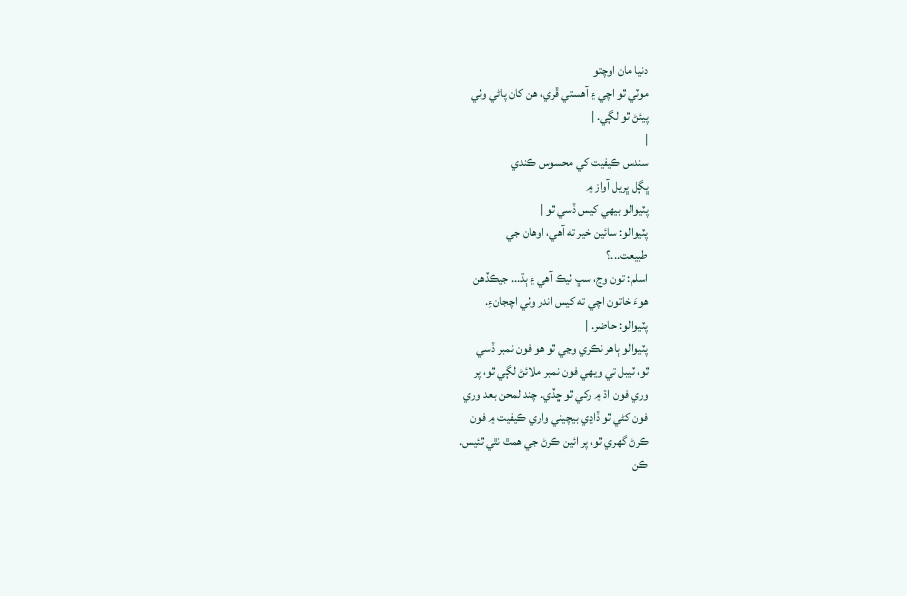دنيا مان اوچتو
موٽي ٿو اچي ۽ آهستي ڦري، هن کان پاڻي وٺي
پيئڻ ٿو لڳي. |
|
سندس ڪيفيت کي محسوس ڪندي
ڀڳل ڀريل آواز ۾
پٽيوالو بيهي کيس ڏسي ٿو |
پٽيوالو: سائين خير ته آهي، اوهان جي
طبيعت...؟
اسلم: تون وڃ، سڀ ٺيڪ آهي ۽ ٻڌ... جيڪڏهن
هوءَ خاتون اچي ته کيس اندر وٺي اچجانءِ.
پٽيوالو: حاضر. |
پٽيوالو ٻاهر نڪري وڃي ٿو هو فون نمبر ڏسي
ٿو، ٽيبل تي ويهي فون نمبر ملائڻ لڳي ٿو، پر
وري فون اڌ ۾ رکي ٿو ڇڏي. چند لمحن بعد وري
فون کڻي ٿو ڏاڍي بيچيني واري ڪيفيت ۾ فون
ڪرڻ گهري ٿو، پر ائين ڪرڻ جي همٿ نٿي ٿئيس.
ڪن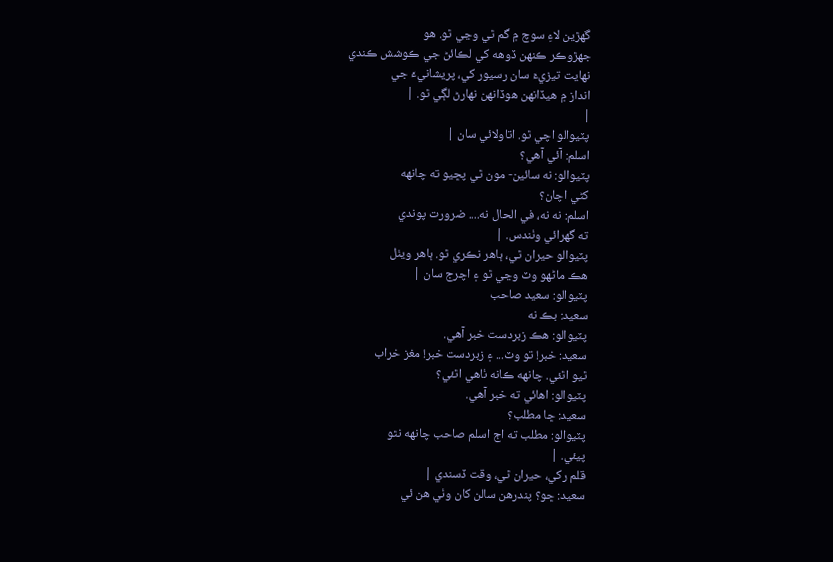گهڙين لاءِ سوچ ۾ گم ٿي وڃي ٿو. هو
جهڙوڪر ڪنهن ڏوهه کي لڪائڻ جي ڪوشش ڪندي
نهايت تيزيءَ سان رسيور کي، پريشانيءَ جي
انداز ۾ هيڏانهن هوڏانهن نهارڻ لڳي ٿو. |
|
پٽيوالو اچي ٿو. اتاولائي سان |
اسلم: آئي آهي؟
پٽيوالو: نه سائين- مون ٿي پڇيو ته چانهه
کڻي اچان؟
اسلم: نه نه، في الحال نه.... ضرورت پوندي
ته گهرائي وٺندس. |
پٽيوالو حيران ٿي، ٻاهر نڪري ٿو. ٻاهر ويٺل
هڪ ماڻهو وٽ وڃي ٿو ۽ اچرج سان |
پٽيوالو: سعيد صاحب
سعيد: بڪ نه
پٽيوالو: هڪ زبردست خبر آهي.
سعيد: خبر! تو وٽ... ۽ زبردست خبر! مغز خراب
ٿيو اٿئي. چانهه ڪانه ٺاهي اٿئي؟
پٽيوالو: اهائي ته خبر آهي.
سعيد: ڇا مطلب؟
پٽيوالو: مطلب ته اڄ اسلم صاحب چانهه نٿو
پيئي. |
قلم رکي، حيران ٿي، وقت ڏسندي |
سعيد: ڇو؟ پندرهن سالن کان وٺي هن ئي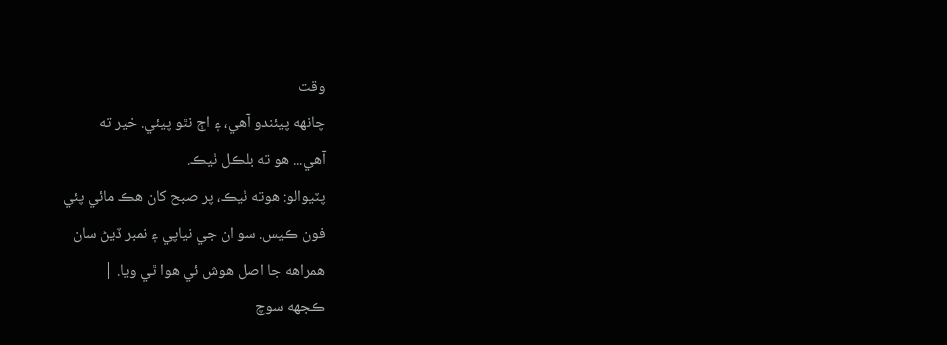وقت
چانهه پيئندو آهي، ۽ اڄ نٿو پيئي. خير ته
آهي... هو ته بلڪل ٺيڪ.
پٽيوالو: هوته ٺيڪ، پر صبح کان هڪ مائي پئي
فون ڪيس. سو ان جي نياپي ۽ نمبر ڏيڻ سان
همراهه جا اصل هوش ئي هوا ٿي ويا. |
ڪجهه سوچ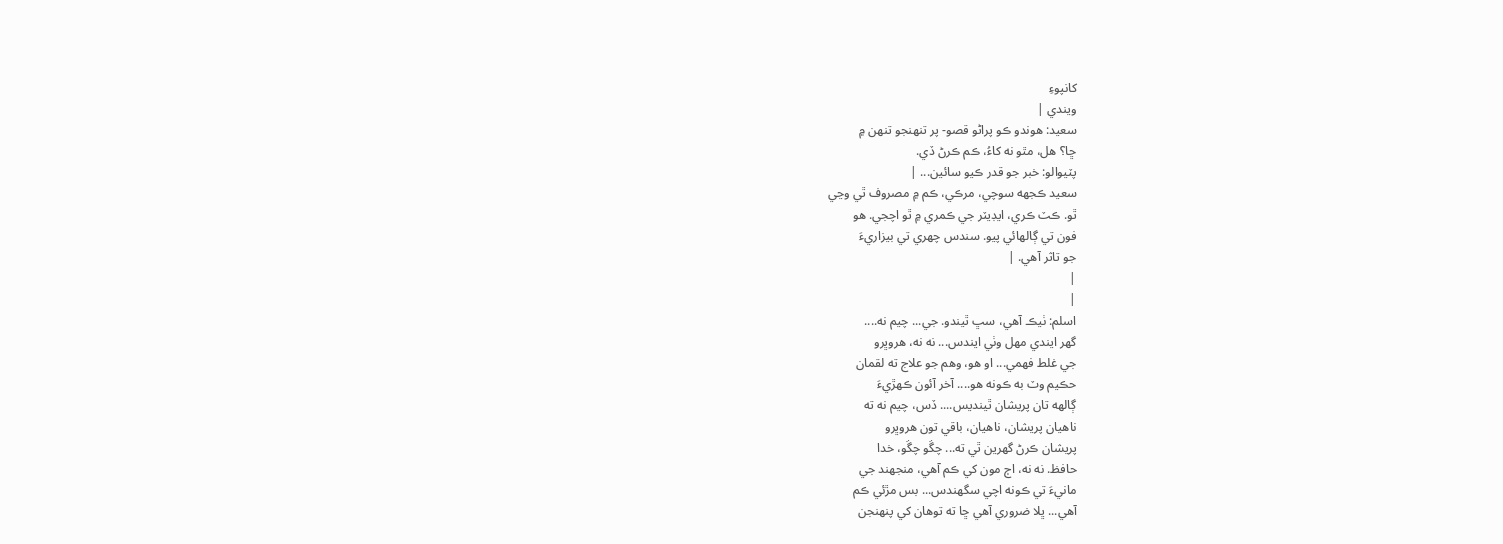کانپوءِ
ويندي |
سعيد: هوندو ڪو پراڻو قصو- پر تنهنجو تنهن ۾
ڇا؟ هل، مٿو نه کاءُ، ڪم ڪرڻ ڏي.
پٽيوالو: خبر جو قدر ڪيو سائين... |
سعيد ڪجهه سوچي، مرڪي، ڪم ۾ مصروف ٿي وڃي
ٿو. ڪٽ ڪري، ايڊيٽر جي ڪمري ۾ ٿو اچجي. هو
فون تي ڳالهائي پيو. سندس چهري تي بيزاريءَ
جو تاثر آهي. |
|
|
اسلم: ٺيڪ آهي، سڀ ٿيندو. جي... چيم نه....
گهر ايندي مهل وٺي ايندس... نه نه، هروڀرو
جي غلط فهمي... او هو، وهم جو علاج ته لقمان
حڪيم وٽ به ڪونه هو.... آخر آئون ڪهڙيءَ
ڳالهه تان پريشان ٿينديس.... ڏس، چيم نه ته
ناهيان پريشان، ناهيان، باقي تون هروڀرو
پريشان ڪرڻ گهرين ٿي ته... چڱو چڱو، خدا
حافظ. نه نه، اڄ مون کي ڪم آهي، منجهند جي
مانيءَ تي ڪونه اچي سگهندس... بس مڙئي ڪم
آهي... ڀلا ضروري آهي ڇا ته توهان کي پنهنجن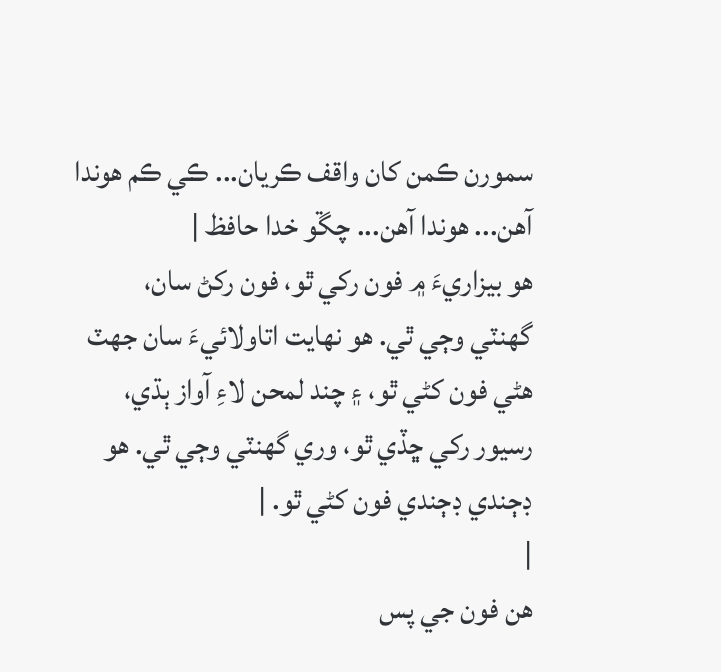سمورن ڪمن کان واقف ڪريان... ڪي ڪم هوندا
آهن... هوندا آهن... چڱو خدا حافظ |
هو بيزاريءَ ۾ فون رکي ٿو، فون رکڻ سان،
گهنٽي وڄي ٿي. هو نهايت اتاولائيءَ سان جهٽ
هڻي فون کڻي ٿو، ۽ چند لمحن لاءِ آواز ٻڌي،
رسيور رکي ڇڏي ٿو، وري گهنٽي وڄي ٿي. هو
ڊڄندي ڊڄندي فون کڻي ٿو. |
|
هن فون جي پس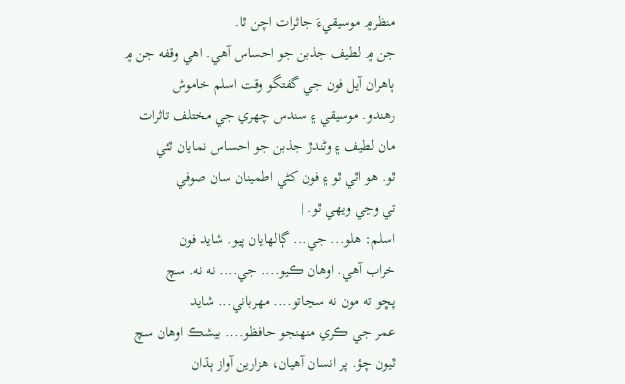منظر۾ موسيقيءَ جاثرات اچن ٿا.
جن ۾ لطيف جذبن جو احساس آهي. اهي وقفه جن ۾
ٻاهران آيل فون جي گفتگو وقت اسلم خاموش
رهندو. موسيقي ۽ سندس چهري جي مختلف تاثرات
مان لطيف ۽ وڻندڙ جذبن جو احساس نمايان ٿئي
ٿو. هو اٿي ٿو ۽ فون کڻي اطمينان سان صوفي
تي وڃي ويهي ٿو. |
اسلم: هلو... جي... ڳالهايان پيو. شايد فون
خراب آهي. اوهان ڪيو.... جي.... نه نه. سچ
پڇو ته مون نه سڃاتو.... مهرباني... شايد
عمر جي ڪري منهنجو حافظو.... بيشڪ اوهان سچ
ٿيون چؤ. پر انسان آهيان، هزارين آواز ٻڌان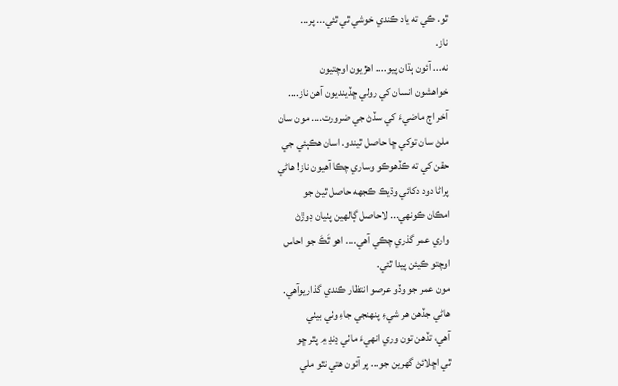ٿو. ڪي ته ياد ڪندي خوشي ٿي ٿئي... پر...
ناز.
نه... آئون ٻڌان پيو.... اهڙيون اوچتيون
خواهشون انسان کي رولي ڇڏينديون آهن ناز....
آخر اڄ ماضيءَ کي سڏڻ جي ضرورت.... مون سان
ملڻ سان توکي ڇا حاصل ٿيندو. اسان هڪٻئي جي
حقن کي ته ڪڏهوڪو وساري چڪا آهيون ناز! هاڻي
پراڻا دود دکائي وڌيڪ ڪجهه حاصل ٿيڻ جو
امڪان ڪونهي... لاحاصل ڳالهين پٺيان ڊوڙڻ
واري عمر گذري چڪي آهي.... اهو ٿَڪَ جو احاس
اوچتو ڪيئن پيدا ٿئي.
مون عمر جو وڏو عرصو انتظار ڪندي گذاريوآهي.
هاڻي جڏهن هر شيءِ پنهنجي جاءِ وٺي بيٺي
آهي، تڏهن تون وري انهيءَ ماٺي ڍنڍ ۾ پٿر ڇو
ٿي اڇلائڻ گهرين جو... پر آئون هتي نٿو ملي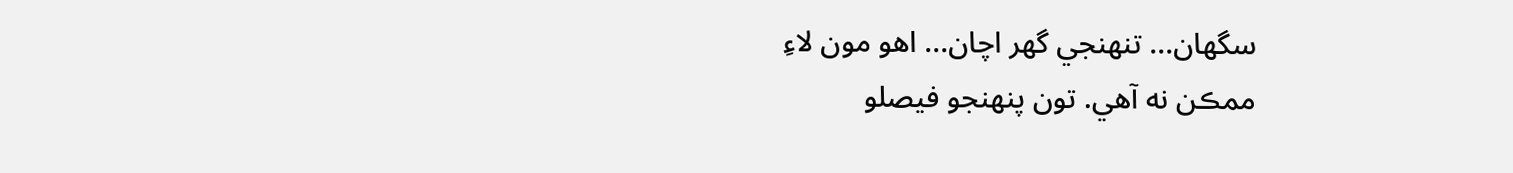سگهان... تنهنجي گهر اچان... اهو مون لاءِ
ممڪن نه آهي. تون پنهنجو فيصلو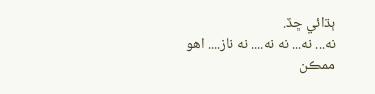ٻڌائي ڇڏ.
نه... نه... نه نه.... نه ناز.... اهو ممڪن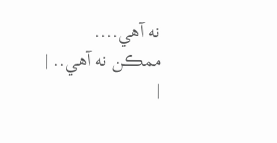نه آهي.... ممڪن نه آهي.. |
|